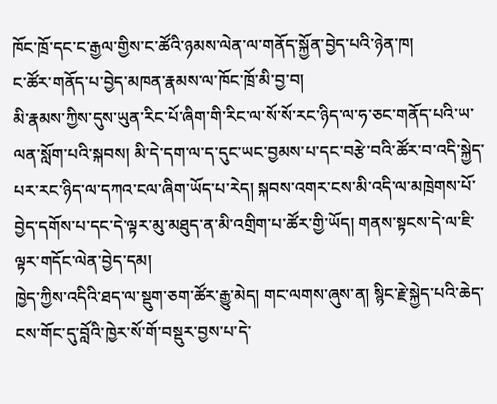ཁོང་ཁྲོ་དང་ང་རྒྱལ་གྱིས་ང་ཚོའི་ཉམས་ལེན་ལ་གནོད་སྐྱོན་བྱེད་པའི་ཉེན་ཁ།
ང་ཚོར་གནོད་པ་བྱེད་མཁན་རྣམས་ལ་ཁོང་ཁྲོ་མི་བྱ་བ།
མི་རྣམས་ཀྱིས་དུས་ཡུན་རིང་པོ་ཞིག་གི་རིང་ལ་སོ་སོ་རང་ཉིད་ལ་ཧ་ཅང་གནོད་པའི་ཡ་ལན་སློག་པའི་སྐབས། མི་དེ་དག་ལ་ད་དུང་ཡང་བྱམས་པ་དང་བརྩེ་བའི་ཚོར་བ་འདི་སྐྱེད་པར་རང་ཉིད་ལ་དཀའ་ངལ་ཞིག་ཡོད་པ་རེད། སྐབས་འགར་ངས་མི་འདི་ལ་མཁྲེགས་པོ་བྱེད་དགོས་པ་དང་དེ་ལྟར་མུ་མཐུད་ན་མི་འགྲིག་པ་ཚོར་གྱི་ཡོད། གནས་སྟངས་དེ་ལ་ཇི་ལྟར་གདོང་ལེན་བྱེད་དམ།
ཁྱེད་ཀྱིས་འདིའི་ཐད་ལ་སྡུག་ཅག་ཚོར་རྒྱུ་མེད། གང་ལགས་ཞུས་ན། སྙིང་རྗེ་སྐྱེད་པའི་ཆེད་ངས་གོང་དུ་བློའི་ཁྱེར་སོ་གོ་བསྡུར་བྱས་པ་དེ་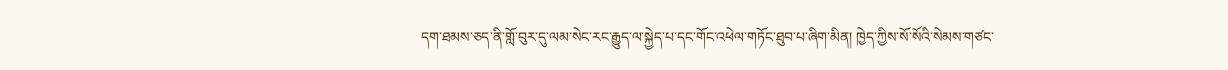དག་ཐམས་ཅད་ནི་གློ་བུར་དུ་ལམ་སེང་རང་རྒྱུད་ལ་སྐྱེད་པ་དང་གོང་འཕེལ་གཏོང་ཐུབ་པ་ཞིག་མིན། ཁྱེད་ཀྱིས་སོ་སོའི་སེམས་གཙང་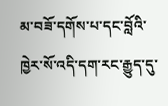མ་བཟོ་དགོས་པ་དང་བློའི་ཁྱེར་སོ་འདི་དག་རང་རྒྱུད་དུ་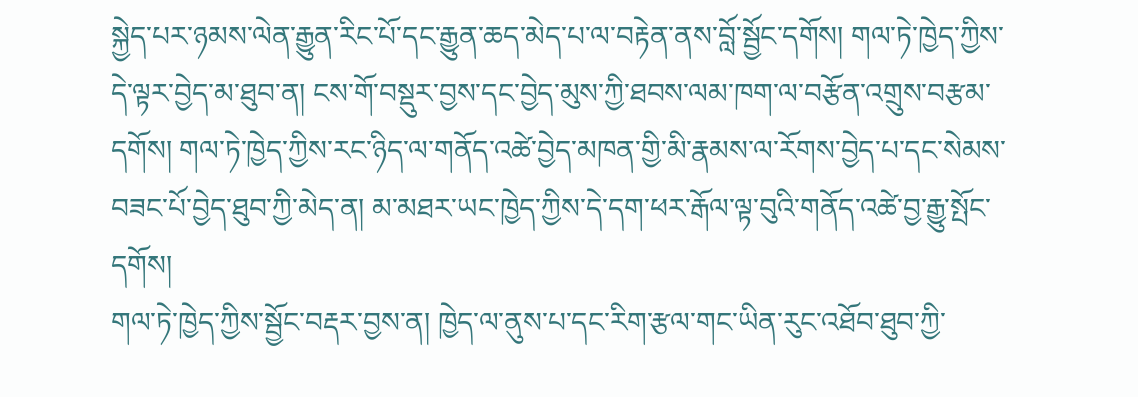སྐྱེད་པར་ཉམས་ལེན་རྒྱུན་རིང་པོ་དང་རྒྱུན་ཆད་མེད་པ་ལ་བརྟེན་ནས་བློ་སྦྱོང་དགོས། གལ་ཏེ་ཁྱེད་ཀྱིས་དེ་ལྟར་བྱེད་མ་ཐུབ་ན། ངས་གོ་བསྡུར་བྱས་དང་བྱེད་མུས་ཀྱི་ཐབས་ལམ་ཁག་ལ་བརྩོན་འགྲུས་བརྩམ་དགོས། གལ་ཏེ་ཁྱེད་ཀྱིས་རང་ཉིད་ལ་གནོད་འཚེ་བྱེད་མཁན་གྱི་མི་རྣམས་ལ་རོགས་བྱེད་པ་དང་སེམས་བཟང་པོ་བྱེད་ཐུབ་ཀྱི་མེད་ན། མ་མཐར་ཡང་ཁྱེད་ཀྱིས་དེ་དག་ཕར་རྒོལ་ལྟ་བུའི་གནོད་འཚེ་བྱ་རྒྱུ་སྤོང་དགོས།
གལ་ཏེ་ཁྱེད་ཀྱིས་སྦྱོང་བརྡར་བྱས་ན། ཁྱེད་ལ་ནུས་པ་དང་རིག་རྩལ་གང་ཡིན་རུང་འཐོབ་ཐུབ་ཀྱི་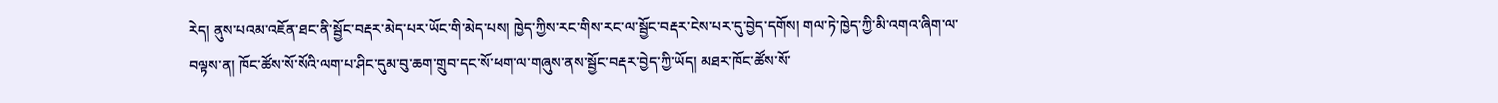རེད། ནུས་པའམ་འཇོན་ཐང་ནི་སྦྱོང་བརྡར་མེད་པར་ཡོང་གི་མེད་པས། ཁྱེད་ཀྱིས་རང་གིས་རང་ལ་སྦྱོང་བརྡར་ངེས་པར་དུ་བྱེད་དགོས། གལ་ཏེ་ཁྱེད་ཀྱི་མི་འགའ་ཞིག་ལ་བལྟས་ན། ཁོང་ཚོས་སོ་སོའི་ལག་པ་ཤིང་དུམ་བུ་ཆག་གྲུབ་དང་སོ་ཕག་ལ་གཞུས་ནས་སྦྱོང་བརྡར་བྱེད་ཀྱི་ཡོད། མཐར་ཁོང་ཚོས་སོ་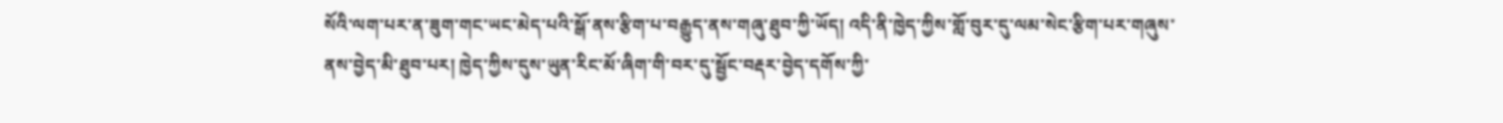སོའི་ལག་པར་ན་ཟུག་གང་ཡང་མེད་པའི་སྒོ་ནས་རྩིག་པ་བརྒྱུད་ནས་གཞུ་ཐུབ་ཀྱི་ཡོད། འདི་ནི་ཁྱེད་ཀྱིས་གློ་བུར་དུ་ལམ་སེང་རྩིག་པར་གཞུས་ནས་བྱེད་མི་ཐུབ་པར། ཁྱེད་ཀྱིས་དུས་ཡུན་རིང་མོ་ཞིག་གི་བར་དུ་སྦྱོང་བརྡར་བྱེད་དགོས་ཀྱི་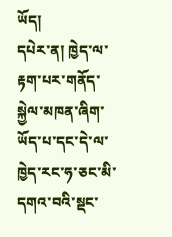ཡོད།
དཔེར་ན། ཁྱེད་ལ་རྟག་པར་གནོད་སྐྱེལ་མཁན་ཞིག་ཡོད་པ་དང་དེ་ལ་ཁྱེད་རང་ཧ་ཅང་མི་དགའ་བའི་སྡང་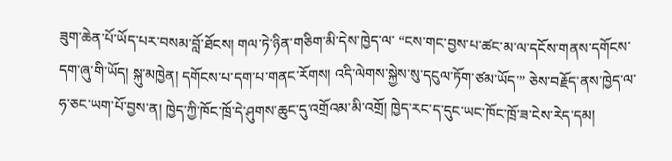ཟུག་ཆེན་པོ་ཡོད་པར་བསམ་བློ་ཐོངས། གལ་ཏེ་ཉིན་གཅིག་མི་དེས་ཁྱེད་ལ་ “ངས་གང་བྱས་པ་ཚང་མ་ལ་དངོས་གནས་དགོངས་དག་ཞུ་གི་ཡོད། སྐུ་མཁྱེན། དགོངས་པ་དག་པ་གནང་རོགས། འདི་ལེགས་སྐྱེས་སུ་དངུལ་ཏོག་ཙམ་ཡོད་” ཅེས་བརྗོད་ནས་ཁྱེད་ལ་ཧ་ཅང་ཡག་པོ་བྱས་ན། ཁྱེད་ཀྱི་ཁོང་ཁྲོ་དེ་ཤུགས་ཆུང་དུ་འགྲོའམ་མི་འགྲོ། ཁྱེད་རང་ད་དུང་ཡང་ཁོང་ཁྲོ་ཟ་ངེས་རེད་དམ།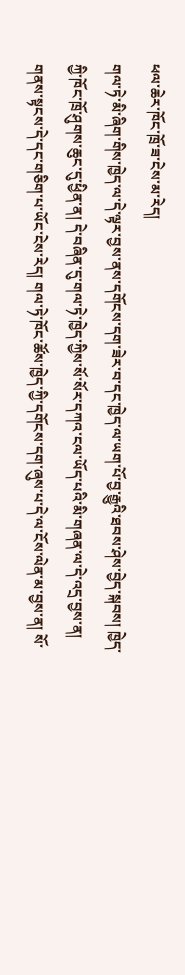ཕལ་ཆེར་ཁོང་ཁྲོ་ཟ་ངེས་མ་རེད།
གལ་ཏེ་མི་ཞིག་གིས་ཁྱེད་ལ་དེ་ལྟར་བྱས་ནས་དགོངས་དག་ཟེར་བ་དང་ཁྱེད་ལ་ཡག་པོ་བྱ་རྒྱུའི་ཐབས་ཤེས་བྱེད་སྐབས། ཁྱེད་ཀྱི་ཁོང་ཁྲོ་ཤུགས་ཆུང་དུ་ཕྱིན་ན། དེ་བཞིན་དུ་གལ་ཏེ་ཁྱེད་ཀྱིས་སོ་སོར་དཀའ་ངལ་ཡོད་པའི་མི་གཞན་ལ་དེ་འདྲ་བྱས་ན། གནས་སྟངས་དེ་དང་གཅིག་པ་ཡོང་ངེས་རེད། གལ་ཏེ་ཁོང་ཚོས་ཁྱེད་ཀྱི་དགོངས་དག་ཞུས་པ་དེ་ལ་ངོས་ལེན་མ་བྱས་ན། སོ་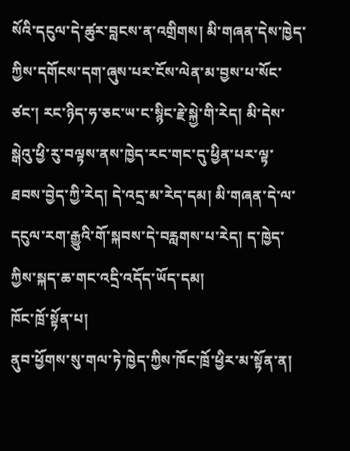སོའི་དངུལ་དེ་ཚུར་བླངས་ན་འགྲིགས། མི་གཞན་དེས་ཁྱེད་ཀྱིས་དགོངས་དག་ཞུས་པར་ངོས་ལེན་མ་བྱས་པ་སོང་ཙང་། རང་ཉིད་ཧ་ཅང་ཡ་ང་སྙིང་རྗེ་སྐྱེ་གི་རེད། མི་དེས་སྒེའུ་ཕྱི་རུ་བལྟས་ནས་ཁྱེད་རང་གང་དུ་ཕྱིན་པར་ལྟ་ཐབས་བྱེད་ཀྱི་རེད། དེ་འདྲ་མ་རེད་དམ། མི་གཞན་དེ་ལ་དངུལ་རག་རྒྱུའི་གོ་སྐབས་དེ་བརླགས་པ་རེད། ད་ཁྱེད་ཀྱིས་སྐད་ཆ་གང་འདྲི་འདོད་ཡོད་དམ།
ཁོང་ཁྲོ་སྟོན་པ།
ནུབ་ཕྱོགས་སུ་གལ་ཏེ་ཁྱེད་ཀྱིས་ཁོང་ཁྲོ་ཕྱིར་མ་སྟོན་ན།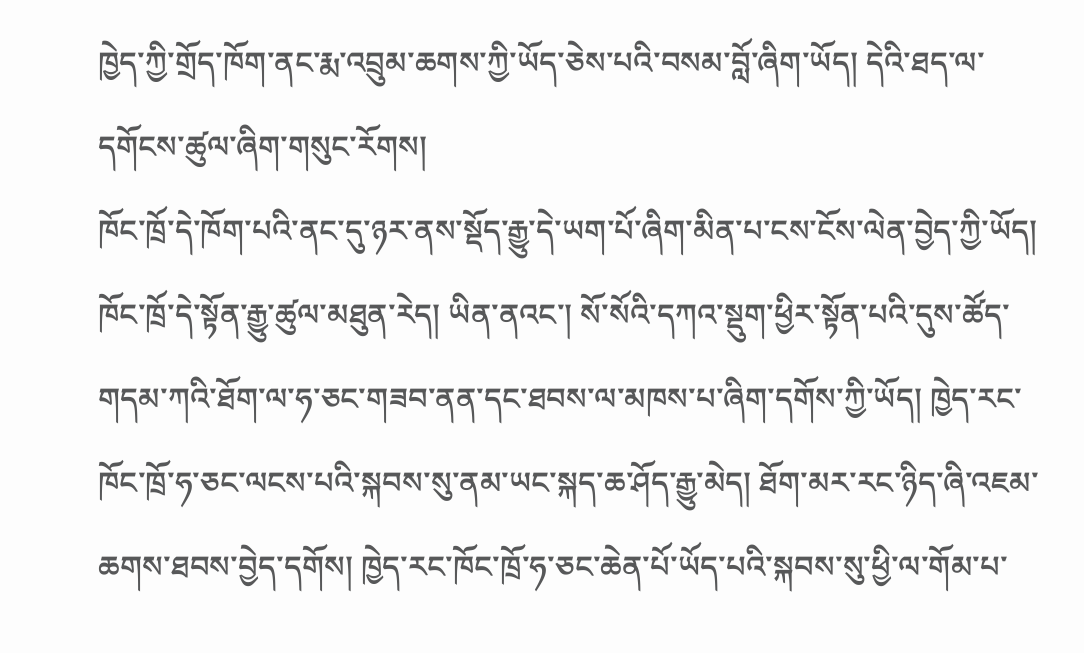ཁྱེད་ཀྱི་གྲོད་ཁོག་ནང་རྨ་འབྲུམ་ཆགས་ཀྱི་ཡོད་ཅེས་པའི་བསམ་བློ་ཞིག་ཡོད། དེའི་ཐད་ལ་དགོངས་ཚུལ་ཞིག་གསུང་རོགས།
ཁོང་ཁྲོ་དེ་ཁོག་པའི་ནང་དུ་ཉར་ནས་སྡོད་རྒྱུ་དེ་ཡག་པོ་ཞིག་མིན་པ་ངས་ངོས་ལེན་བྱེད་ཀྱི་ཡོད། ཁོང་ཁྲོ་དེ་སྟོན་རྒྱུ་ཚུལ་མཐུན་རེད། ཡིན་ནའང་། སོ་སོའི་དཀའ་སྡུག་ཕྱིར་སྟོན་པའི་དུས་ཚོད་གདམ་ཀའི་ཐོག་ལ་ཧ་ཅང་གཟབ་ནན་དང་ཐབས་ལ་མཁས་པ་ཞིག་དགོས་ཀྱི་ཡོད། ཁྱེད་རང་ཁོང་ཁྲོ་ཧ་ཅང་ལངས་པའི་སྐབས་སུ་ནམ་ཡང་སྐད་ཆ་ཤོད་རྒྱུ་མེད། ཐོག་མར་རང་ཉིད་ཞི་འཇམ་ཆགས་ཐབས་བྱེད་དགོས། ཁྱེད་རང་ཁོང་ཁྲོ་ཧ་ཅང་ཆེན་པོ་ཡོད་པའི་སྐབས་སུ་ཕྱི་ལ་གོམ་པ་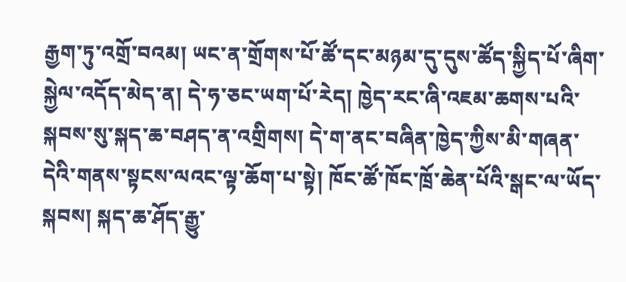རྒྱག་ཏུ་འགྲོ་བའམ། ཡང་ན་གྲོགས་པོ་ཚོ་དང་མཉམ་དུ་དུས་ཚོད་སྐྱིད་པོ་ཞིག་སྐྱེལ་འདོད་མེད་ན། དེ་ཧ་ཅང་ཡག་པོ་རེད། ཁྱེད་རང་ཞི་འཇམ་ཆགས་པའི་སྐབས་སུ་སྐད་ཆ་བཤད་ན་འགྲིགས། དེ་ག་ནང་བཞིན་ཁྱེད་ཀྱིས་མི་གཞན་དེའི་གནས་སྟངས་ལའང་ལྟ་ཆོག་པ་སྟེ། ཁོང་ཚོ་ཁོང་ཁྲོ་ཆེན་པོའི་སྒང་ལ་ཡོད་སྐབས། སྐད་ཆ་ཤོད་རྒྱུ་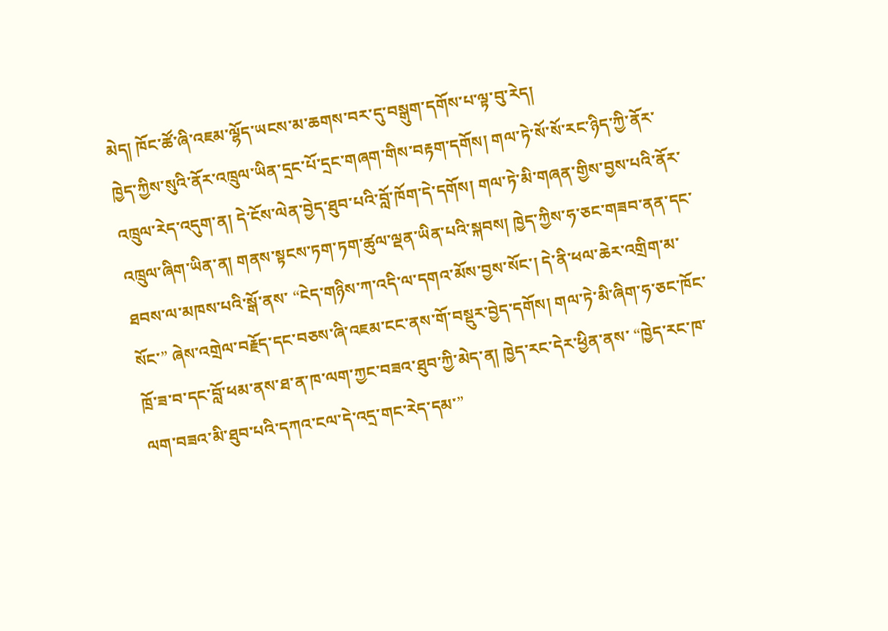མེད། ཁོང་ཚོ་ཞི་འཇམ་ལྷོད་ཡངས་མ་ཆགས་བར་དུ་བསྒུག་དགོས་པ་ལྟ་བུ་རེད།
ཁྱེད་ཀྱིས་སུའི་ནོར་འཁྲུལ་ཡིན་དྲང་པོ་དྲང་གཞག་གིས་བརྟག་དགོས། གལ་ཏེ་སོ་སོ་རང་ཉིད་ཀྱི་ནོར་འཁྲུལ་རེད་འདུག་ན། དེ་ངོས་ལེན་བྱེད་ཐུབ་པའི་བློ་ཁོག་དེ་དགོས། གལ་ཏེ་མི་གཞན་གྱིས་བྱས་པའི་ནོར་འཁྲུལ་ཞིག་ཡིན་ན། གནས་སྟངས་ཏག་ཏག་ཚུལ་ལྡན་ཡིན་པའི་སྐབས། ཁྱེད་ཀྱིས་ཧ་ཅང་གཟབ་ནན་དང་ཐབས་ལ་མཁས་པའི་སྒོ་ནས་ “ངེད་གཉིས་ཀ་འདི་ལ་དགའ་མོས་བྱས་སོང་། དེ་ནི་ཕལ་ཆེར་འགྲིག་མ་སོང་” ཞེས་འགྲེལ་བརྗོད་དང་བཅས་ཞི་འཇམ་ངང་ནས་གོ་བསྡུར་བྱེད་དགོས། གལ་ཏེ་མི་ཞིག་ཧ་ཅང་ཁོང་ཁྲོ་ཟ་བ་དང་བློ་ཕམ་ནས་ཐ་ན་ཁ་ལག་ཀྱང་བཟའ་ཐུབ་ཀྱི་མེད་ན། ཁྱེད་རང་དེར་ཕྱིན་ནས་ “ཁྱེད་རང་ཁ་ལག་བཟའ་མི་ཐུབ་པའི་དཀའ་ངལ་དེ་འདྲ་གང་རེད་དམ་”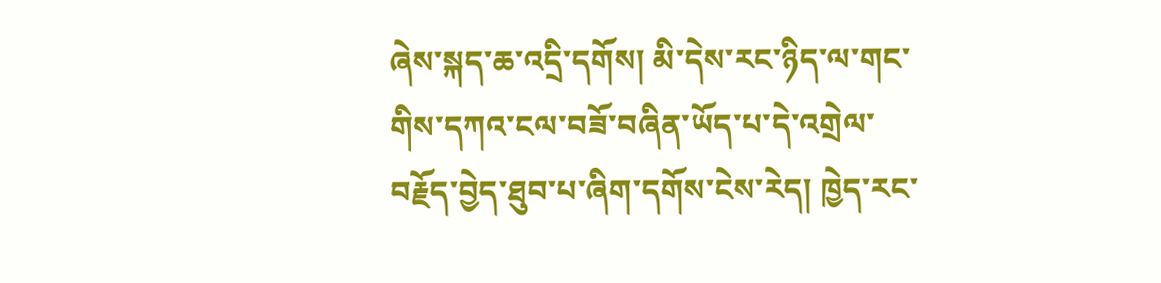ཞེས་སྐད་ཆ་འདྲི་དགོས། མི་དེས་རང་ཉིད་ལ་གང་གིས་དཀའ་ངལ་བཟོ་བཞིན་ཡོད་པ་དེ་འགྲེལ་བརྗོད་བྱེད་ཐུབ་པ་ཞིག་དགོས་ངེས་རེད། ཁྱེད་རང་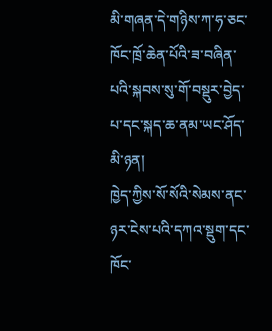མི་གཞན་དེ་གཉིས་ཀ་ཧ་ཅང་ཁོང་ཁྲོ་ཆེན་པོའི་ཟ་བཞིན་པའི་སྐབས་སུ་གོ་བསྡུར་བྱེད་པ་དང་སྐད་ཆ་ནམ་ཡང་ཤོད་མི་ཉན།
ཁྱེད་ཀྱིས་སོ་སོའི་སེམས་ནང་ཉར་ངེས་པའི་དཀའ་སྡུག་དང་ཁོང་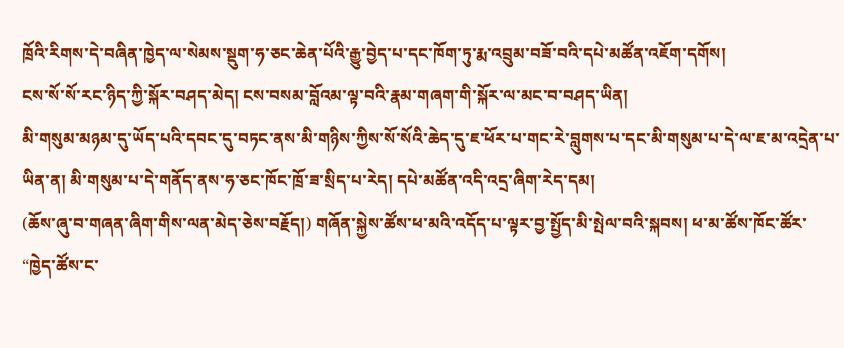ཁྲོའི་རིགས་དེ་བཞིན་ཁྱེད་ལ་སེམས་སྡུག་ཧ་ཅང་ཆེན་པོའི་རྒྱུ་བྱེད་པ་དང་ཁོག་ཏུ་རྨ་འབྲུམ་བཟོ་བའི་དཔེ་མཚོན་འཇོག་དགོས།
ངས་སོ་སོ་རང་ཉིད་ཀྱི་སྐོར་བཤད་མེད། ངས་བསམ་བློའམ་ལྟ་བའི་རྣམ་གཞག་གི་སྐོར་ལ་མང་བ་བཤད་ཡིན།
མི་གསུམ་མཉམ་དུ་ཡོད་པའི་དབང་དུ་བཏང་ནས་མི་གཉིས་ཀྱིས་སོ་སོའི་ཆེད་དུ་ཇ་ཕོར་པ་གང་རེ་བླུགས་པ་དང་མི་གསུམ་པ་དེ་ལ་ཇ་མ་འདྲེན་པ་ཡིན་ན། མི་གསུམ་པ་དེ་གནོད་ནས་ཧ་ཅང་ཁོང་ཁྲོ་ཟ་སྲིད་པ་རེད། དཔེ་མཚོན་འདི་འདྲ་ཞིག་རེད་དམ།
(ཆོས་ཞུ་བ་གཞན་ཞིག་གིས་ལན་མེད་ཅེས་བརྗོད།) གཞོན་སྐྱེས་ཚོས་ཕ་མའི་འདོད་པ་ལྟར་བྱ་སྤྱོད་མི་སྤེལ་བའི་སྐབས། ཕ་མ་ཚོས་ཁོང་ཚོར་ “ཁྱེད་ཚོས་ང་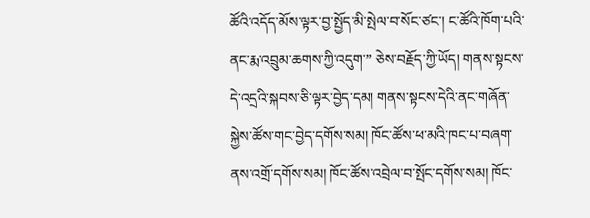ཚོའི་འདོད་མོས་ལྟར་བྱ་སྤྱོད་མི་སྤེལ་བ་སོང་ཙང་། ང་ཚོའི་ཁོག་པའི་ནང་རྨ་འབྲུམ་ཆགས་ཀྱི་འདུག་” ཅེས་བརྗོད་ཀྱི་ཡོད། གནས་སྟངས་དེ་འདྲའི་སྐབས་ཅི་ལྟར་བྱེད་དམ། གནས་སྟངས་དེའི་ནང་གཞོན་སྐྱེས་ཚོས་གང་བྱེད་དགོས་སམ། ཁོང་ཚོས་ཕ་མའི་ཁང་པ་བཞག་ནས་འགྲོ་དགོས་སམ། ཁོང་ཚོས་འབྲེལ་བ་སྤོང་དགོས་སམ། ཁོང་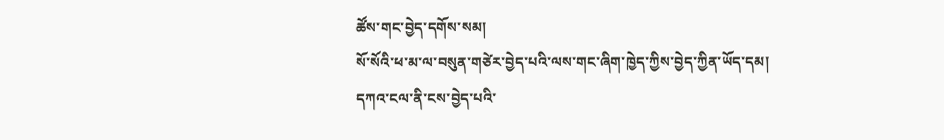ཚོས་གང་བྱེད་དགོས་སམ།
སོ་སོའི་ཕ་མ་ལ་བསུན་གཙེར་བྱེད་པའི་ལས་གང་ཞིག་ཁྱེད་ཀྱིས་བྱེད་ཀྱིན་ཡོད་དམ།
དཀའ་ངལ་ནི་ངས་བྱེད་པའི་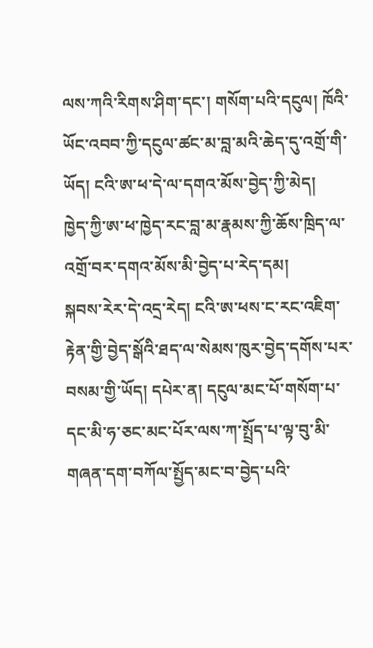ལས་ཀའི་རིགས་ཤིག་དང་། གསོག་པའི་དངུལ། ཁོའི་ཡོང་འབབ་ཀྱི་དངུལ་ཚང་མ་བླ་མའི་ཆེད་དུ་འགྲོ་གི་ཡོད། ངའི་ཨ་ཕ་དེ་ལ་དགའ་མོས་བྱེད་ཀྱི་མེད།
ཁྱེད་ཀྱི་ཨ་ཕ་ཁྱེད་རང་བླ་མ་རྣམས་ཀྱི་ཆོས་ཁྲིད་ལ་འགྲོ་བར་དགའ་མོས་མི་བྱེད་པ་རེད་དམ།
སྐབས་རེར་དེ་འདྲ་རེད། ངའི་ཨ་ཕས་ང་རང་འཇིག་རྟེན་གྱི་བྱེད་སྒོའི་ཐད་ལ་སེམས་ཁུར་བྱེད་དགོས་པར་བསམ་གྱི་ཡོད། དཔེར་ན། དངུལ་མང་པོ་གསོག་པ་དང་མི་ཧ་ཅང་མང་པོར་ལས་ཀ་སྤྲོད་པ་ལྟ་བུ་མི་གཞན་དག་བཀོལ་སྤྱོད་མང་བ་བྱེད་པའི་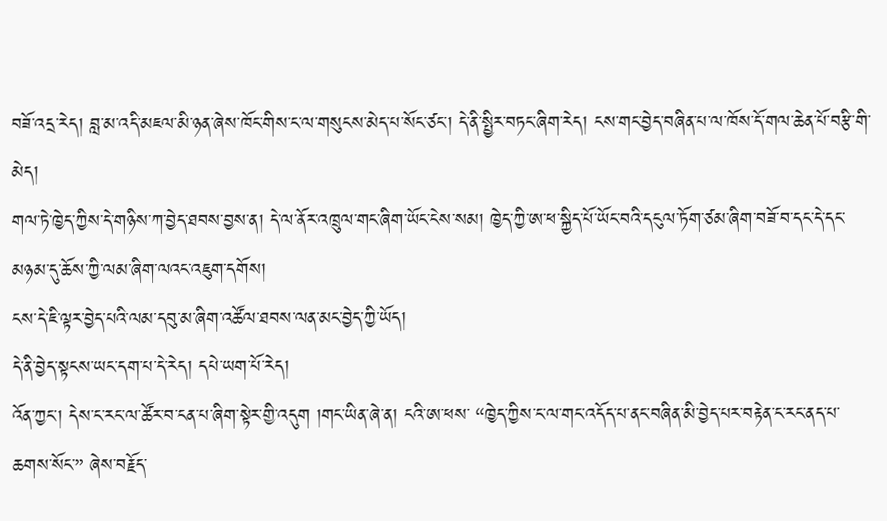བཟོ་འདྲ་རེད། བླ་མ་འདི་མཇལ་མི་ཉན་ཞེས་ཁོང་གིས་ང་ལ་གསུངས་མེད་པ་སོང་ཙང་། དེ་ནི་སྤྱིར་བཏང་ཞིག་རེད། ངས་གང་བྱེད་བཞིན་པ་ལ་ཁོས་དོ་གལ་ཆེན་པོ་བརྩི་གི་མེད།
གལ་ཏེ་ཁྱེད་ཀྱིས་དེ་གཉིས་ཀ་བྱེད་ཐབས་བྱས་ན། དེ་ལ་ནོར་འཁྲུལ་གང་ཞིག་ཡོང་ངེས་སམ། ཁྱེད་ཀྱི་ཨ་ཕ་སྐྱིད་པོ་ཡོང་བའི་དངུལ་ཏོག་ཙམ་ཞིག་བཟོ་བ་དང་དེ་དང་མཉམ་དུ་ཆོས་ཀྱི་ལམ་ཞིག་ལའང་འཇུག་དགོས།
ངས་དེ་ཇི་ལྟར་བྱེད་པའི་ལམ་དབུ་མ་ཞིག་འཚོལ་ཐབས་ལན་མང་བྱེད་ཀྱི་ཡོད།
དེ་ནི་བྱེད་སྟངས་ཡང་དག་པ་དེ་རེད། དཔེ་ཡག་པོ་རེད།
འོན་ཀྱང་། དེས་ང་རང་ལ་ཚོར་བ་ངན་པ་ཞིག་སྟེར་གྱི་འདུག །གང་ཡིན་ཞེ་ན། ངའི་ཨ་ཕས་ “ཁྱེད་ཀྱིས་ང་ལ་གང་འདོད་པ་ནང་བཞིན་མི་བྱེད་པར་བརྟེན་ང་རང་ནད་པ་ཆགས་སོང་” ཞེས་བརྗོད་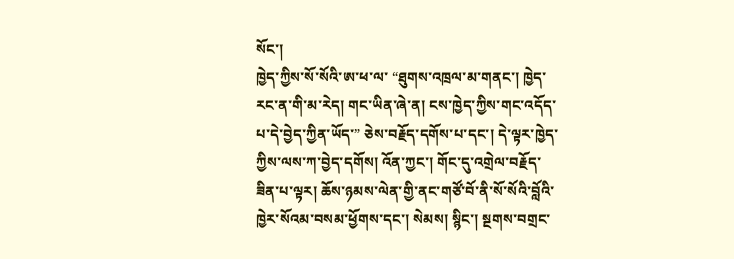སོང་།
ཁྱེད་ཀྱིས་སོ་སོའི་ཨ་ཕ་ལ་ “ཐུགས་འཁྲལ་མ་གནང་། ཁྱེད་རང་ན་གི་མ་རེད། གང་ཡིན་ཞེ་ན། ངས་ཁྱེད་ཀྱིས་གང་འདོད་པ་དེ་བྱེད་ཀྱིན་ཡོད་” ཅེས་བརྗོད་དགོས་པ་དང་། དེ་ལྟར་ཁྱེད་ཀྱིས་ལས་ཀ་བྱེད་དགོས། འོན་ཀྱང་། གོང་དུ་འགྲེལ་བརྗོད་ཟིན་པ་ལྟར། ཆོས་ཉམས་ལེན་གྱི་ནང་གཙོ་བོ་ནི་སོ་སོའི་བློའི་ཁྱེར་སོའམ་བསམ་ཕྱོགས་དང་། སེམས། སྙིང་། སྔགས་བགྲང་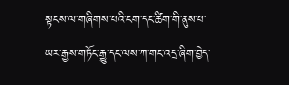སྟངས་ལ་གཞིགས་པའི་ངག་དང་ཚིག་གི་ནུས་པ་ཡར་རྒྱས་གཏོང་རྒྱུ་དང་ལས་ཀ་གང་འདྲ་ཞིག་བྱེད་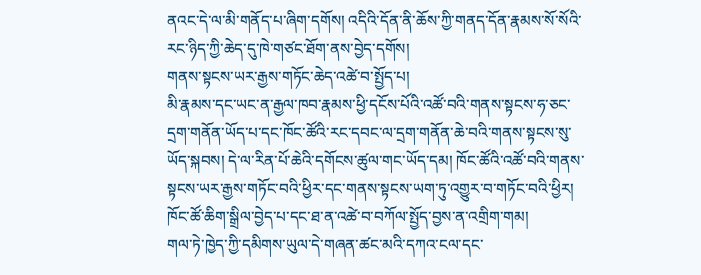ནའང་དེ་ལ་མི་གནོད་པ་ཞིག་དགོས། འདིའི་དོན་ནི་ཆོས་ཀྱི་གནད་དོན་རྣམས་སོ་སོའི་རང་ཉིད་ཀྱི་ཆེད་དུ་ཁེ་གཙང་ཐོག་ནས་བྱེད་དགོས།
གནས་སྟངས་ཡར་རྒྱས་གཏོང་ཆེད་འཚེ་བ་སྤྱོད་པ།
མི་རྣམས་དང་ཡང་ན་རྒྱལ་ཁབ་རྣམས་ཕྱི་དངོས་པོའི་འཚོ་བའི་གནས་སྟངས་ཧ་ཅང་དྲག་གནོན་ཡོད་པ་དང་ཁོང་ཚོའི་རང་དབང་ལ་དྲག་གནོན་ཆེ་བའི་གནས་སྟངས་སུ་ཡོད་སྐབས། དེ་ལ་རིན་པོ་ཆེའི་དགོངས་ཚུལ་གང་ཡོད་དམ། ཁོང་ཚོའི་འཚོ་བའི་གནས་སྟངས་ཡར་རྒྱས་གཏོང་བའི་ཕྱིར་དང་གནས་སྟངས་ཡག་ཏུ་འགྱུར་བ་གཏོང་བའི་ཕྱིར། ཁོང་ཚོ་ཆིག་སྒྲིལ་བྱེད་པ་དང་ཐ་ན་འཚེ་བ་བཀོལ་སྤྱོད་བྱས་ན་འགྲིག་གམ།
གལ་ཏེ་ཁྱེད་ཀྱི་དམིགས་ཡུལ་དེ་གཞན་ཚང་མའི་དཀའ་ངལ་དང་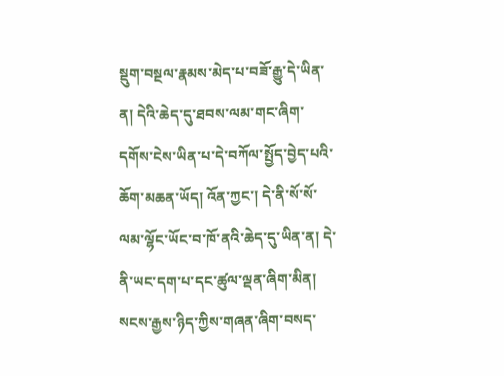སྡུག་བསྔལ་རྣམས་མེད་པ་བཟོ་རྒྱུ་དེ་ཡིན་ན། དེའི་ཆེད་དུ་ཐབས་ལམ་གང་ཞིག་དགོས་ངེས་ཡིན་པ་དེ་བཀོལ་སྤྱོད་བྱེད་པའི་ཆོག་མཆན་ཡོད། འོན་ཀྱང་། དེ་ནི་སོ་སོ་ལམ་ལྷོང་ཡོང་བ་ཁོ་ནའི་ཆེད་དུ་ཡིན་ན། དེ་ནི་ཡང་དག་པ་དང་ཚུལ་ལྡན་ཞིག་མིན། སངས་རྒྱས་ཉིད་ཀྱིས་གཞན་ཞིག་བསད་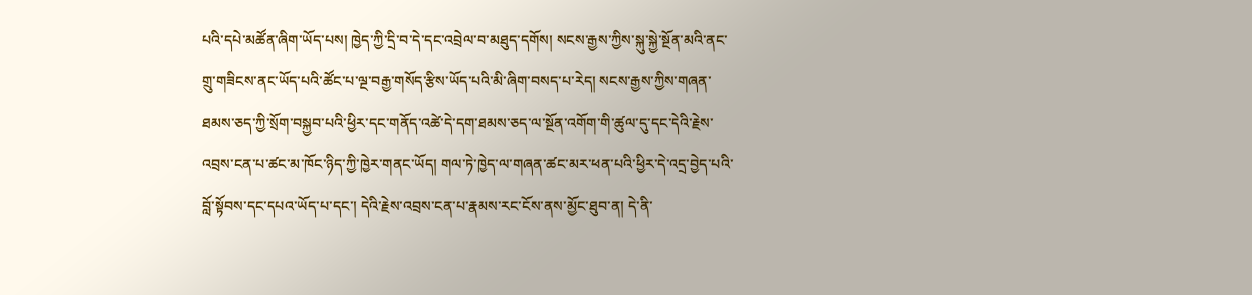པའི་དཔེ་མཚོན་ཞིག་ཡོད་པས། ཁྱེད་ཀྱི་དྲི་བ་དེ་དང་འབྲེལ་བ་མཐུད་དགོས། སངས་རྒྱས་ཀྱིས་སྐུ་སྐྱེ་སྔོན་མའི་ནང་གྲུ་གཟིངས་ནང་ཡོད་པའི་ཚོང་པ་ལྔ་བརྒྱ་གསོད་རྩིས་ཡོད་པའི་མི་ཞིག་བསད་པ་རེད། སངས་རྒྱས་ཀྱིས་གཞན་ཐམས་ཅད་ཀྱི་སྲོག་བསྐྱབ་པའི་ཕྱིར་དང་གནོད་འཚེ་དེ་དག་ཐམས་ཅད་ལ་སྔོན་འགོག་གི་ཚུལ་དུ་དང་དེའི་རྗེས་འབྲས་ངན་པ་ཚང་མ་ཁོང་ཉིད་ཀྱི་ཁྱེར་གནང་ཡོད། གལ་ཏེ་ཁྱེད་ལ་གཞན་ཚང་མར་ཕན་པའི་ཕྱིར་དེ་འདྲ་བྱེད་པའི་བློ་སྟོབས་དང་དཔའ་ཡོད་པ་དང་། དེའི་རྗེས་འབྲས་ངན་པ་རྣམས་རང་ངོས་ནས་མྱོང་ཐུབ་ན། དེ་ནི་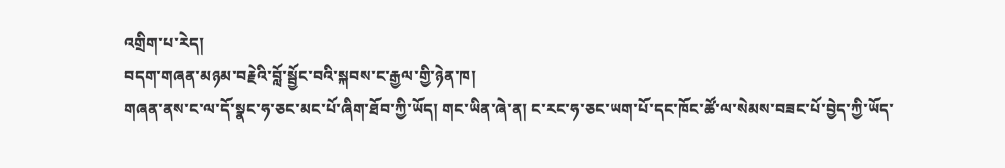འགྲིག་པ་རེད།
བདག་གཞན་མཉམ་བརྗེའི་བློ་སྦྱོང་བའི་སྐབས་ང་རྒྱལ་གྱི་ཉེན་ཁ།
གཞན་ནས་ང་ལ་དོ་སྣང་ཧ་ཅང་མང་པོ་ཞིག་ཐོབ་ཀྱི་ཡོད། གང་ཡིན་ཞེ་ན། ང་རང་ཧ་ཅང་ཡག་པོ་དང་ཁོང་ཚོ་ལ་སེམས་བཟང་པོ་བྱེད་ཀྱི་ཡོད་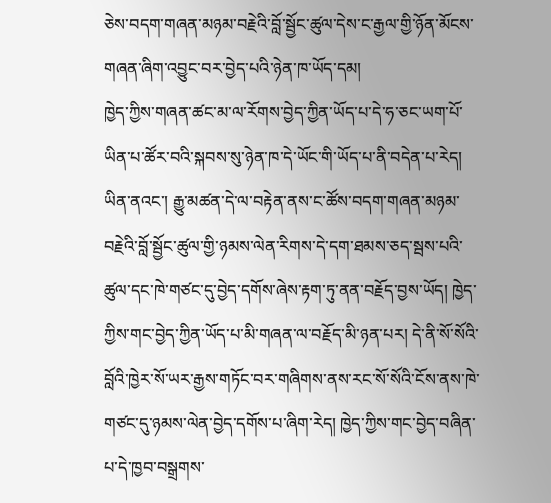ཅེས་བདག་གཞན་མཉམ་བརྗེའི་བློ་སྦྱོང་ཚུལ་དེས་ང་རྒྱལ་གྱི་ཉོན་མོངས་གཞན་ཞིག་འབྱུང་བར་བྱེད་པའི་ཉེན་ཁ་ཡོད་དམ།
ཁྱེད་ཀྱིས་གཞན་ཚང་མ་ལ་རོགས་བྱེད་ཀྱིན་ཡོད་པ་དེ་ཧ་ཅང་ཡག་པོ་ཡིན་པ་ཚོར་བའི་སྐབས་སུ་ཉེན་ཁ་དེ་ཡོང་གི་ཡོད་པ་ནི་བདེན་པ་རེད། ཡིན་ནའང་། རྒྱུ་མཚན་དེ་ལ་བརྟེན་ནས་ང་ཚོས་བདག་གཞན་མཉམ་བརྗེའི་བློ་སྦྱོང་ཚུལ་གྱི་ཉམས་ལེན་རིགས་དེ་དག་ཐམས་ཅད་སྦས་པའི་ཚུལ་དང་ཁེ་གཙང་དུ་བྱེད་དགོས་ཞེས་རྟག་ཏུ་ནན་བརྗོད་བྱས་ཡོད། ཁྱེད་ཀྱིས་གང་བྱེད་ཀྱིན་ཡོད་པ་མི་གཞན་ལ་བརྗོད་མི་ཉན་པར། དེ་ནི་སོ་སོའི་བློའི་ཁྱེར་སོ་ཡར་རྒྱས་གཏོང་བར་གཞིགས་ནས་རང་སོ་སོའི་ངོས་ནས་ཁེ་གཙང་དུ་ཉམས་ལེན་བྱེད་དགོས་པ་ཞིག་རེད། ཁྱེད་ཀྱིས་གང་བྱེད་བཞིན་པ་དེ་ཁྱབ་བསྒྲགས་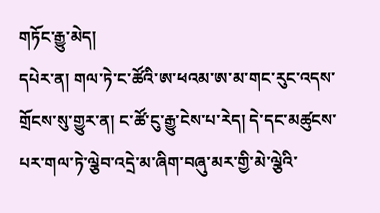གཏོང་རྒྱུ་མེད།
དཔེར་ན། གལ་ཏེ་ང་ཚོའི་ཨ་ཕའམ་ཨ་མ་གང་རུང་འདས་གྲོངས་སུ་གྱུར་ན། ང་ཚོ་ངུ་རྒྱུ་ངེས་པ་རེད། དེ་དང་མཚུངས་པར་གལ་ཏེ་ལྕེབ་འདྲེ་མ་ཞིག་བཞུ་མར་གྱི་མེ་ལྕེའི་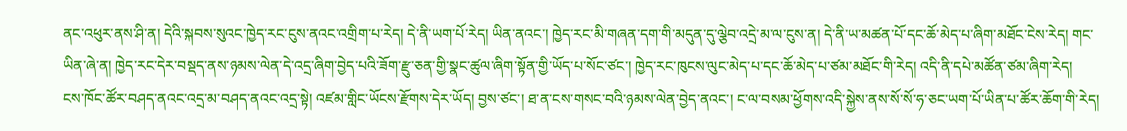ནང་འཕུར་ནས་ཤི་ན། དེའི་སྐབས་སུའང་ཁྱེད་རང་ངུས་ནའང་འགྲིག་པ་རེད། དེ་ནི་ཡག་པོ་རེད། ཡིན་ནའང་། ཁྱེད་རང་མི་གཞན་དག་གི་མདུན་དུ་ལྕེབ་འདྲེ་མ་ལ་ངུས་ན། དེ་ནི་ཡ་མཚན་པོ་དང་ཆོ་མེད་པ་ཞིག་མཐོང་ངེས་རེད། གང་ཡིན་ཞེ་ན། ཁྱེད་རང་དེར་བསྡད་ནས་ཉམས་ལེན་དེ་འདྲ་ཞིག་བྱེད་པའི་ཟོག་རྫུ་ཅན་གྱི་སྣང་ཚུལ་ཞིག་སྟོན་གྱི་ཡོད་པ་སོང་ཙང་། ཁྱེད་རང་ཁུངས་ལུང་མེད་པ་དང་ཆོ་མེད་པ་ཙམ་མཐོང་གི་རེད། འདི་ནི་དཔེ་མཚོན་ཙམ་ཞིག་རེད།
ངས་ཁོང་ཚོར་བཤད་ནའང་འདྲ་མ་བཤད་ནའང་འདྲ་སྟེ། འཛམ་གླིང་ཡོངས་རྫོགས་དེར་ཡོད། བྱས་ཙང་། ཐ་ན་ངས་གསང་བའི་ཉམས་ལེན་བྱེད་ནའང་། ང་ལ་བསམ་ཕྱོགས་འདི་སྐྱེས་ནས་སོ་སོ་ཧ་ཅང་ཡག་པོ་ཡིན་པ་ཚོར་ཆོག་གི་རེད།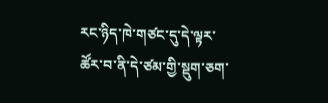རང་ཉིད་ཁེ་གཙང་དུ་དེ་ལྟར་ཚོར་བ་ནི་དེ་ཙམ་གྱི་སྡུག་ཅག་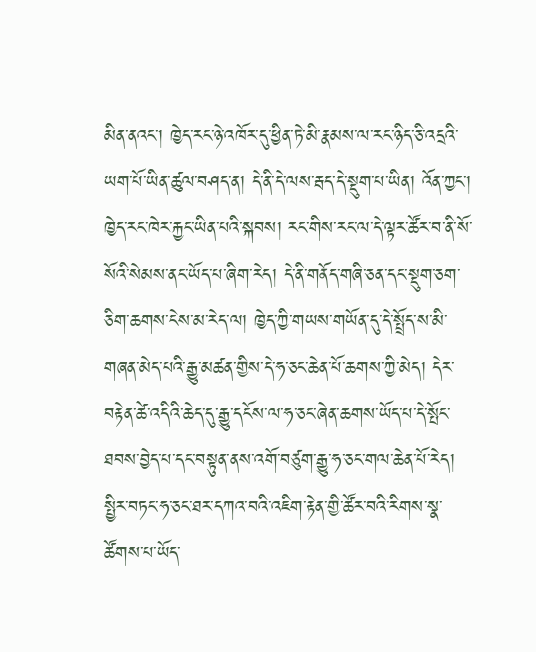མིན་ནའང་། ཁྱེད་རང་ཉེ་འཁོར་དུ་ཕྱིན་ཏེ་མི་རྣམས་ལ་རང་ཉིད་ཅི་འདྲའི་ཡག་པོ་ཡིན་ཚུལ་བཤད་ན། དེ་ནི་དེ་ལས་རྦད་དེ་སྡུག་པ་ཡིན། འོན་ཀྱང་། ཁྱེད་རང་ཁེར་རྐྱང་ཡིན་པའི་སྐབས། རང་གིས་རང་ལ་དེ་ལྟར་ཚོར་བ་ནི་སོ་སོའི་སེམས་ནང་ཡོད་པ་ཞིག་རེད། དེ་ནི་གནོད་གཞི་ཅན་དང་སྡུག་ཅག་ཅིག་ཆགས་ངེས་མ་རེད་ལ། ཁྱེད་ཀྱི་གཡས་གཡོན་དུ་དེ་སྤྲོད་ས་མི་གཞན་མེད་པའི་རྒྱུ་མཚན་གྱིས་དེ་ཧ་ཅང་ཆེན་པོ་ཆགས་ཀྱི་མེད། དེར་བརྟེན་ཚེ་འདིའི་ཆེད་དུ་རྒྱུ་དངོས་ལ་ཧ་ཅང་ཞེན་ཆགས་ཡོད་པ་དེ་སྤོང་ཐབས་བྱེད་པ་དང་བསྟུན་ནས་འགོ་བཙུག་རྒྱུ་ཧ་ཅང་གལ་ཆེན་པོ་རེད། སྤྱིར་བཏང་ཧ་ཅང་ཐར་དཀའ་བའི་འཇིག་རྟེན་གྱི་ཚོར་བའི་རིགས་སྣ་ཚོགས་པ་ཡོད་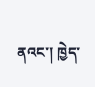ནའང་། ཁྱེད་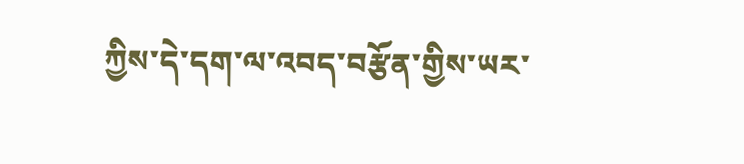ཀྱིས་དེ་དག་ལ་འབད་བརྩོན་གྱིས་ཡར་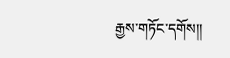རྒྱས་གཏོང་དགོས།།